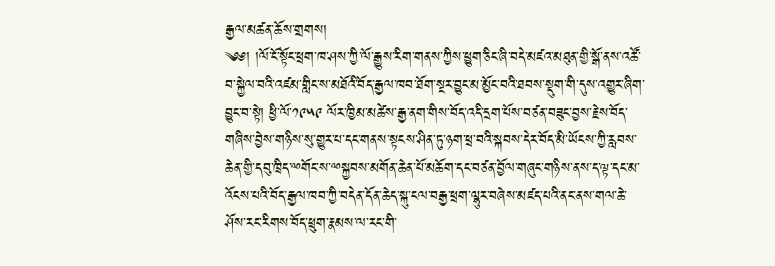རྒྱལ་མཚན་ཆོས་གྲགས།
༄༅། །ལོ་ངོ་སྟོང་ཕྲག་ཁ་ཤས་ཀྱི་ལོ་རྒྱུས་རིག་གནས་ཀྱིས་ཕྱུག་ཅིང་ཞི་བདེ་མཛའ་མཐུན་གྱི་སྒོ་ནས་འཚོ་བ་སྐྱེལ་བའི་འཛམ་གླིང་ས་མཐོའི་བོད་རྒྱལ་ཁབ་ཐོག་སྔར་བྱུང་མ་མྱོང་བའི་ཐབས་སྡུག་གི་དུས་འགྱུར་ཞིག་བྱུང་བ་སྟེ། ཕྱི་ལོ་༡༩༥༩ ལོར་ཁྱིམ་མཚེས་རྒྱ་ནག་གིས་བོད་འདི་དྲག་པོས་བཙན་བཟུང་བྱས་རྗེས་བོད་གཞིས་བྱེས་གཉིས་སུ་གྱུར་པ་དང་གནས་སྟངས་ཤིན་ཏུ་ཉག་ཕྲ་བའི་སྐབས་དེར་བོད་མི་ཡོངས་ཀྱི་རླབས་ཆེན་གྱི་དབུ་ཁྲིད་ྋགོང་ས་ྋསྐྱབས་མགོན་ཆེན་པོ་མཆོག་དང་བཙན་བྱོལ་གཞུང་གཉིས་ནས་ད་ལྟ་དང་མ་འོངས་པའི་བོད་རྒྱལ་ཁབ་ཀྱི་བདེན་དོན་ཆེད་སྐུ་ངལ་བརྒྱ་ཕྲག་ལྷུར་བཞེས་མཛད་པའི་ནང་ནས་གལ་ཆེ་ཤོས་རང་རིགས་བོད་ཕྲུག་རྣམས་ལ་རང་གི་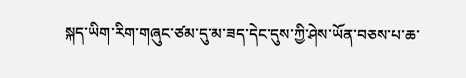སྐད་ཡིག་རིག་གཞུང་ཙམ་དུ་མ་ཟད་དེང་དུས་ཀྱི་ཤེས་ཡོན་བཅས་པ་ཆ་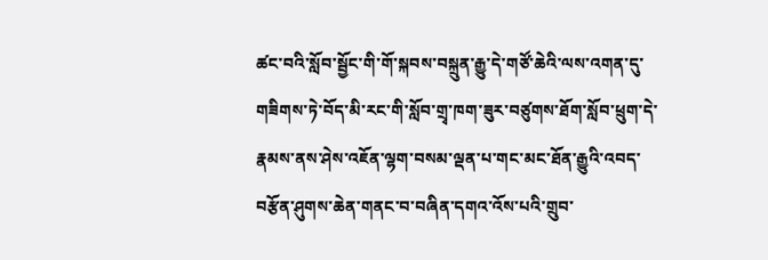ཚང་བའི་སློབ་སྦྱོང་གི་གོ་སྐབས་བསྐྲུན་རྒྱུ་དེ་གཙོ་ཆེའི་ལས་འགན་དུ་གཟིགས་ཏེ་བོད་མི་རང་གི་སློབ་གྲྭ་ཁག་ཟུར་བཙུགས་ཐོག་སློབ་ཕྲུག་དེ་རྣམས་ནས་ཤེས་འཇོན་ལྷག་བསམ་ལྡན་པ་གང་མང་ཐོན་རྒྱུའི་འབད་བརྩོན་ཤུགས་ཆེན་གནང་བ་བཞིན་དགའ་འོས་པའི་གྲུབ་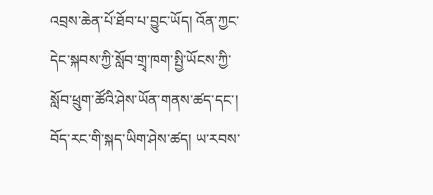འབྲས་ཆེན་པོ་ཐོབ་པ་བྱུང་ཡོད། འོན་ཀྱང་དེང་སྐབས་ཀྱི་སློབ་གྲྭ་ཁག་སྤྱི་ཡོངས་ཀྱི་སློབ་ཕྲུག་ཚོའི་ཤེས་ཡོན་གནས་ཚད་དང་། བོད་རང་གི་སྐད་ཡིག་ཤེས་ཚད། ཡ་རབས་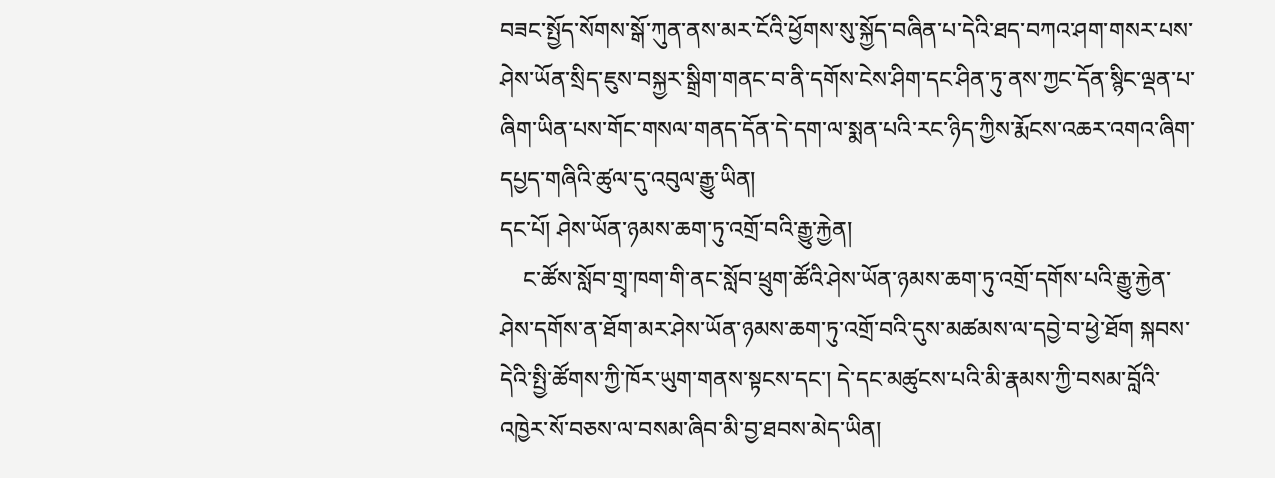བཟང་སྤྱོད་སོགས་སྒོ་ཀུན་ནས་མར་ངོའི་ཕྱོགས་སུ་སྐྱོད་བཞིན་པ་དེའི་ཐད་བཀའ་ཤག་གསར་པས་ཤེས་ཡོན་སྲིད་ཇུས་བསྐྱར་སྒྲིག་གནང་བ་ནི་དགོས་ངེས་ཤིག་དང་ཤིན་ཏུ་ནས་ཀྱང་དོན་སྙིང་ལྡན་པ་ཞིག་ཡིན་པས་གོང་གསལ་གནད་དོན་དེ་དག་ལ་སྨན་པའི་རང་ཉིད་ཀྱིས་རྨོངས་འཆར་འགའ་ཞིག་དཔྱད་གཞིའི་ཚུལ་དུ་འབུལ་རྒྱུ་ཡིན།
དང་པོ། ཤེས་ཡོན་ཉམས་ཆག་ཏུ་འགྲོ་བའི་རྒྱུ་རྐྱེན།
    ང་ཚོས་སློབ་གྲྭ་ཁག་གི་ནང་སློབ་ཕྲུག་ཚོའི་ཤེས་ཡོན་ཉམས་ཆག་ཏུ་འགྲོ་དགོས་པའི་རྒྱུ་རྐྱེན་ཤེས་དགོས་ན་ཐོག་མར་ཤེས་ཡོན་ཉམས་ཆག་ཏུ་འགྲོ་བའི་དུས་མཚམས་ལ་དབྱེ་བ་ཕྱེ་ཐོག སྐབས་དེའི་སྤྱི་ཚོགས་ཀྱི་ཁོར་ཡུག་གནས་སྟངས་དང་། དེ་དང་མཚུངས་པའི་མི་རྣམས་ཀྱི་བསམ་བློའི་འཁྱེར་སོ་བཅས་ལ་བསམ་ཞིབ་མི་བྱ་ཐབས་མེད་ཡིན།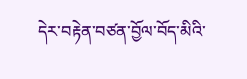དེར་བརྟེན་བཙན་བྱོལ་བོད་མིའི་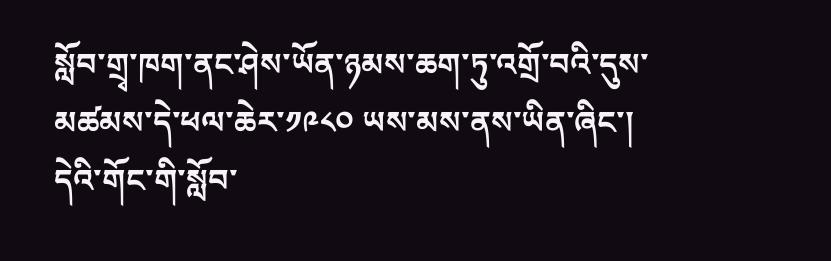སློབ་གྲྭ་ཁག་ནང་ཤེས་ཡོན་ཉམས་ཆག་ཏུ་འགྲོ་བའི་དུས་མཚམས་དེ་ཕལ་ཆེར་༡༩༨༠ ཡས་མས་ནས་ཡིན་ཞིང་། དེའི་གོང་གི་སློབ་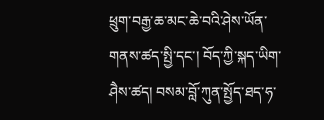ཕྲུག་བརྒྱ་ཆ་མང་ཆེ་བའི་ཤེས་ཡོན་གནས་ཚད་སྤྱི་དང་། བོད་ཀྱི་སྐད་ཡིག་ཤཻས་ཚད། བསམ་བློ་ཀུན་སྤྱོད་ཐད་ཧ་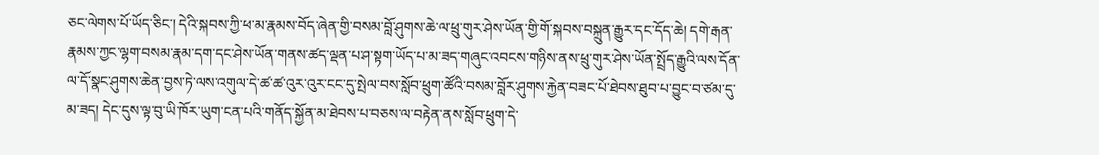ཅང་ལེགས་པོ་ཡོད་ཅིང་། དེའི་སྐབས་ཀྱི་ཕ་མ་རྣམས་བོད་ཞེན་གྱི་བསམ་བློ་ཤུགས་ཆེ་ལ་ཕྲུ་གུར་ཤེས་ཡོན་གྱི་གོ་སྐབས་བསྐྲུན་རྒྱུར་དང་དོད་ཆེ། དགེ་རྒན་རྣམས་ཀྱང་ལྷག་བསམ་རྣམ་དག་དང་ཤེས་ཡོན་གནས་ཚད་ལྡན་པ་ཤ་སྟག་ཡོད་པ་མ་ཟད་གཞུང་འབངས་གཉིས་ནས་ཕྲུ་གུར་ཤེས་ཡོན་སྤྲོད་རྒྱུའི་ལས་དོན་ལ་དོ་སྣང་ཤུགས་ཆེན་བྱས་ཏེ་ལས་འགུལ་དེ་ཚ་ཚ་འུར་འུར་ངང་དུ་སྤེལ་བས་སློབ་ཕྲུག་ཚོའི་བསམ་བློར་ཤུགས་རྐྱེན་བཟང་པོ་ཐེབས་ཐུབ་པ་བྱུང་བ་ཙམ་དུ་མ་ཟད། དེང་དུས་ལྟ་བུ་ཡི་ཁོར་ཡུག་ངན་པའི་གནོད་སྐྱོན་མ་ཐེབས་པ་བཅས་ལ་བརྟེན་ནས་སློབ་ཕྲུག་དེ་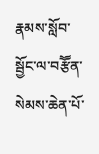རྣམས་སློབ་སྦྱོང་ལ་བརྩཽན་སེམས་ཆེན་པོ་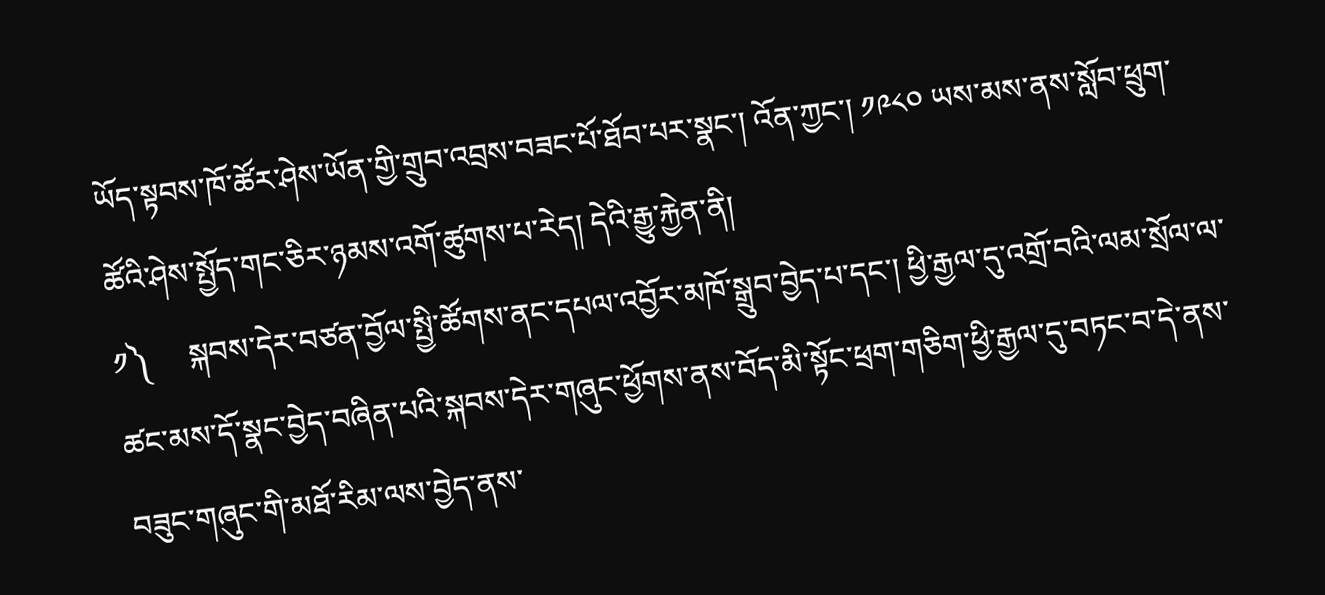ཡོད་སྟབས་ཁོ་ཚོར་ཤེས་ཡོན་གྱི་གྲུབ་འབྲས་བཟང་པོ་ཐོབ་པར་སྣང་། འོན་ཀྱང་། ༡༩༨༠ ཡས་མས་ནས་སློབ་ཕྲུག་ཚོའི་ཤེས་སྤྱོད་གང་ཅིར་ཉམས་འགོ་ཚུགས་པ་རེད། དེའི་རྒྱུ་རྐྱེན་ནི།
༡༽     སྐབས་དེར་བཙན་བྱོལ་སྤྱི་ཚོགས་ནང་དཔལ་འབྱོར་མཁོ་སྒྲུབ་བྱེད་པ་དང་། ཕྱི་རྒྱལ་དུ་འགྲོ་བའི་ལམ་སྲོལ་ལ་ཚང་མས་དོ་སྣང་བྱེད་བཞིན་པའི་སྐབས་དེར་གཞུང་ཕྱོགས་ནས་བོད་མི་སྟོང་ཕྲག་གཅིག་ཕྱི་རྒྱལ་དུ་བཏང་བ་དེ་ནས་བཟུང་གཞུང་གི་མཐོ་རིམ་ལས་བྱེད་ནས་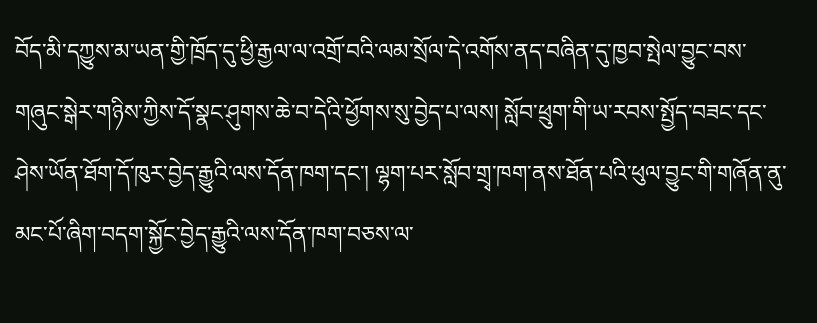བོད་མི་དཀྱུས་མ་ཡན་གྱི་ཁྲོད་དུ་ཕྱི་རྒྱལ་ལ་འགྲོ་བའི་ལམ་སྲོལ་དེ་འགོས་ནད་བཞིན་དུ་ཁྱབ་སྤེལ་བྱུང་བས་གཞུང་སྒེར་གཉིས་ཀྱིས་དོ་སྣང་ཤུགས་ཆེ་བ་དེའི་ཕྱོགས་སུ་བྱེད་པ་ལས། སློབ་ཕྲུག་གི་ཡ་རབས་སྤྱོད་བཟང་དང་ཤེས་ཡོན་ཐོག་དོ་ཁུར་བྱེད་རྒྱུའི་ལས་དོན་ཁག་དང་། ལྷག་པར་སློབ་གྲྭ་ཁག་ནས་ཐོན་པའི་ཕུལ་བྱུང་གི་གཞོན་ནུ་མང་པོ་ཞིག་བདག་སྐྱོང་བྱེད་རྒྱུའི་ལས་དོན་ཁག་བཅས་ལ་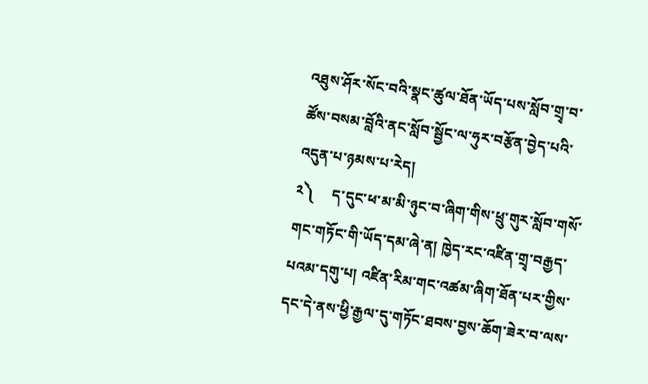འཐུས་ཤོར་སོང་བའི་སྣང་ཚུལ་ཐོན་ཡོད་པས་སློབ་གྲྭ་བ་ཚོས་བསམ་བློའི་ནང་སློབ་སྦྱོང་ལ་ཧུར་བརྩོན་བྱེད་པའི་འདུན་པ་ཉམས་པ་རེད།
༢༽     ད་དུང་ཕ་མ་མི་ཉུང་བ་ཞིག་གིས་ཕྲུ་གུར་སློབ་གསོ་གང་གཏོང་གི་ཡོད་དམ་ཞེ་ན། ཁྱེད་རང་འཛིན་གྲྭ་བརྒྱད་པའམ་དགུ་པ། འཛིན་རིམ་གང་འཚམ་ཞིག་ཐོན་པར་གྱིས་དང་དེ་ནས་ཕྱི་རྒྱལ་དུ་གཏོང་ཐབས་བྱས་ཆོག་ཟེར་བ་ལས་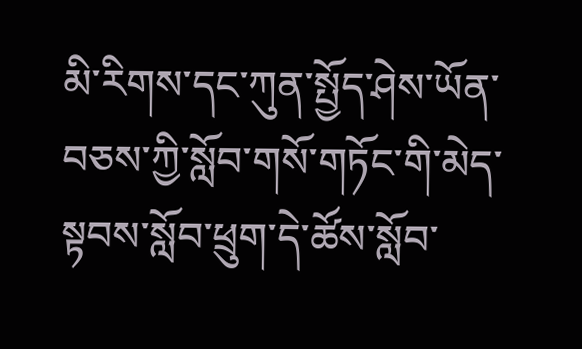མི་རིགས་དང་ཀུན་སྤྱོད་ཤེས་ཡོན་བཅས་ཀྱི་སློབ་གསོ་གཏོང་གི་མེད་སྟབས་སློབ་ཕྲུག་དེ་ཚོས་སློབ་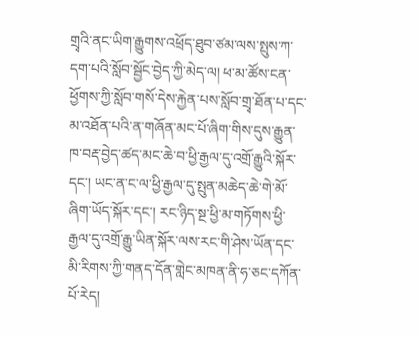གྲྭའི་ནང་ཡིག་རྒྱུགས་འཕྲོད་ཐུབ་ཙམ་ལས་སྤུས་ཀ་དག་པའི་སློབ་སྦྱོང་བྱེད་ཀྱི་མེད་ལ། ཕ་མ་ཚོས་ངན་ཕྱོགས་ཀྱི་སློབ་གསོ་དེས་རྐྱེན་པས་སློབ་གྲྭ་ཐོན་པ་དང་མ་འཐོན་པའི་ན་གཞོན་མང་པོ་ཞིག་གིས་དུས་རྒྱུན་ཁ་བརྡ་བྱེད་ཚད་མང་ཆེ་བ་ཕྱི་རྒྱལ་དུ་འགྲོ་རྒྱུའི་སྐོར་དང་། ཡང་ན་ང་ལ་ཕྱི་རྒྱལ་དུ་སྤུན་མཆེད་ཆེ་གེ་མོ་ཞིག་ཡོད་སྐོར་དང་། རང་ཉིད་སྔ་ཕྱི་མ་གཏོགས་ཕྱི་རྒྱལ་དུ་འགྲོ་རྒྱུ་ཡིན་སྐོར་ལས་རང་གི་ཤེས་ཡོན་དང་མི་རིགས་ཀྱི་གནད་དོན་གླེང་མཁན་ནི་ཧ་ཅང་དཀོན་པོ་རེད།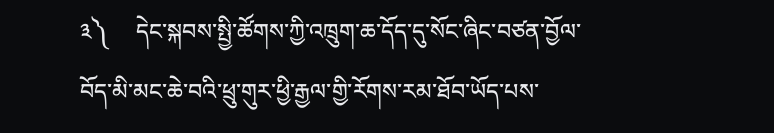༣༽     དེང་སྐབས་སྤྱི་ཚོགས་ཀྱི་འཁྲུག་ཆ་དོད་དུ་སོང་ཞིང་བཙན་བྱོལ་བོད་མི་མང་ཆེ་བའི་ཕྲུ་གུར་ཕྱི་རྒྱལ་གྱི་རོགས་རམ་ཐོབ་ཡོད་པས་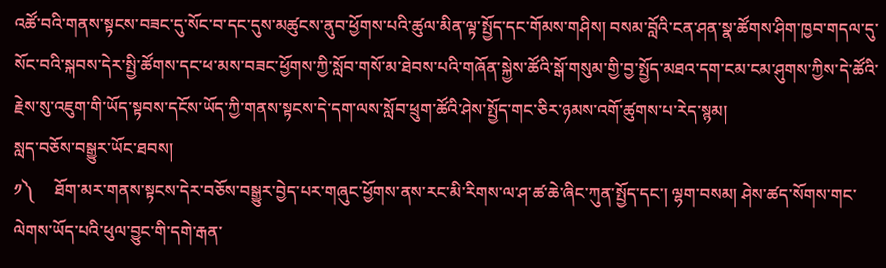འཚོ་བའི་གནས་སྟངས་བཟང་དུ་སོང་བ་དང་དུས་མཚུངས་ནུབ་ཕྱོགས་པའི་ཚུལ་མིན་ལྟ་སྤྱོད་དང་གོམས་གཤིས། བསམ་བློའི་ངན་ཤན་སྣ་ཚོགས་ཤིག་ཁྱབ་གདལ་དུ་སོང་བའི་སྐབས་དེར་སྤྱི་ཚོགས་དང་ཕ་མས་བཟང་ཕྱོགས་ཀྱི་སློབ་གསོ་མ་ཐེབས་པའི་གཞོན་སྐྱེས་ཚོའི་སྒོ་གསུམ་གྱི་བྱ་སྤྱོད་མཐའ་དག་ངམ་ངམ་ཤུགས་ཀྱིས་དེ་ཚོའི་རྗེས་སུ་འཇུག་གི་ཡོད་སྟབས་དངོས་ཡོད་ཀྱི་གནས་སྟངས་དེ་དག་ལས་སློབ་ཕྲུག་ཚོའི་ཤེས་སྤྱོད་གང་ཅིར་ཉམས་འགོ་ཚུགས་པ་རེད་སྙམ།
སླད་བཅོས་བསྒྱུར་ཡོང་ཐབས།
༡༽     ཐོག་མར་གནས་སྟངས་དེར་བཅོས་བསྒྱུར་བྱེད་པར་གཞུང་ཕྱོགས་ནས་རང་མི་རིགས་ལ་ཤ་ཚ་ཆེ་ཞིང་ཀུན་སྤྱོད་དང་། ལྷག་བསམ། ཤེས་ཚད་སོགས་གང་ལེགས་ཡོད་པའི་ཕུལ་བྱུང་གི་དགེ་རྒན་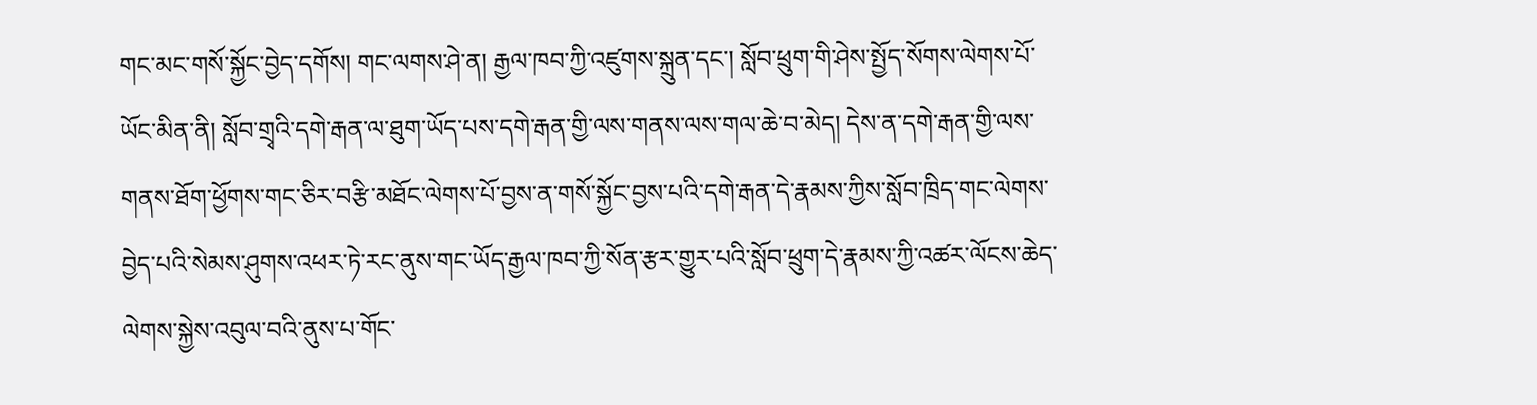གང་མང་གསོ་སྐྱོང་བྱེད་དགོས། གང་ལགས་ཤེ་ན། རྒྱལ་ཁབ་ཀྱི་འཛུགས་སྐྲུན་དང་། སློབ་ཕྲུག་གི་ཤེས་སྤྱོད་སོགས་ལེགས་པོ་ཡོང་མིན་ནི། སློབ་གྲྭའི་དགེ་རྒན་ལ་ཐུག་ཡོད་པས་དགེ་རྒན་གྱི་ལས་གནས་ལས་གལ་ཆེ་བ་མེད། དེས་ན་དགེ་རྒན་གྱི་ལས་གནས་ཐོག་ཕྱོགས་གང་ཅིར་བརྩི་མཐོང་ལེགས་པོ་བྱས་ན་གསོ་སྐྱོང་བྱས་པའི་དགེ་རྒན་དེ་རྣམས་ཀྱིས་སློབ་ཁྲིད་གང་ལེགས་བྱེད་པའི་སེམས་ཤུགས་འཕར་ཏེ་རང་ནུས་གང་ཡོད་རྒྱལ་ཁབ་ཀྱི་སོན་རྩར་གྱུར་པའི་སློབ་ཕྲུག་དེ་རྣམས་ཀྱི་འཚར་ལོངས་ཆེད་ལེགས་སྐྱེས་འབུལ་བའི་ནུས་པ་གོང་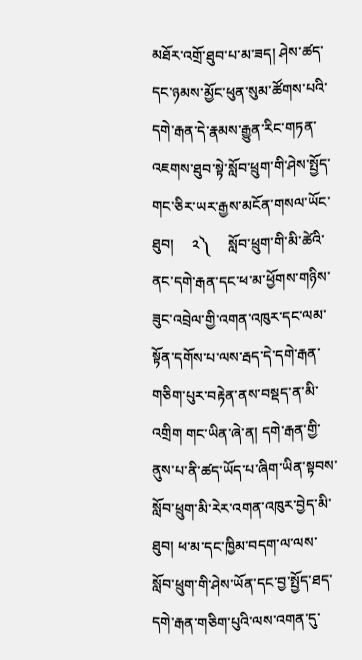མཐོར་འགྲོ་ཐུབ་པ་མ་ཟད། ཤེས་ཚད་དང་ཉམས་མྱོང་ཕུན་སུམ་ཚོགས་པའི་དགེ་རྒན་དེ་རྣམས་རྒྱུན་རིང་གཏན་འཇགས་ཐུབ་སྟེ་སློབ་ཕྲུག་གི་ཤེས་སྤྱོད་གང་ཅིར་ཡར་རྒྱས་མངོན་གསལ་ཡོང་ཐུབ།     ༢༽     སློབ་ཕྲུག་གི་མི་ཚེའི་ནང་དགེ་རྒན་དང་ཕ་མ་ཕྱོགས་གཉིས་ཟུང་འབྲེལ་གྱི་འགན་འཁུར་དང་ལམ་སྟོན་དགོས་པ་ལས་རྦད་དེ་དགེ་རྒན་གཅིག་པུར་བརྟེན་ནས་བསྡད་ན་མི་འགྲིག གང་ཡིན་ཞེ་ན། དགེ་རྒན་གྱི་ནུས་པ་ནི་ཚད་ཡོད་པ་ཞིག་ཡིན་སྟབས་སློབ་ཕྲུག་མི་རེར་འགན་འཁུར་བྱེད་མི་ཐུབ། ཕ་མ་དང་ཁྱིམ་བདག་ལ་ལས་སློབ་ཕྲུག་གི་ཤེས་ཡོན་དང་བྱ་སྤྱོད་ཐད་དགེ་རྒན་གཅིག་པུའི་ལས་འགན་དུ་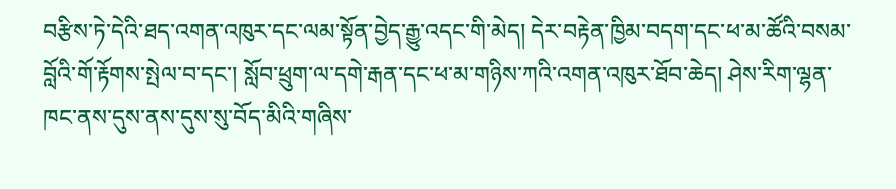བརྩིས་ཏེ་དེའི་ཐད་འགན་འཁུར་དང་ལམ་སྟོན་བྱེད་རྒྱུ་འདང་གི་མེད། དེར་བརྟེན་ཁྱིམ་བདག་དང་ཕ་མ་ཚོའི་བསམ་བློའི་གོ་རྟོགས་སྤེལ་བ་དང་། སློབ་ཕྲུག་ལ་དགེ་རྒན་དང་ཕ་མ་གཉིས་ཀའི་འགན་འཁུར་ཐོབ་ཆེད། ཤེས་རིག་ལྷན་ཁང་ནས་དུས་ནས་དུས་སུ་བོད་མིའི་གཞིས་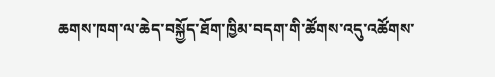ཆགས་ཁག་ལ་ཆེད་བསྐྱོད་ཐོག་ཁྱིམ་བདག་གི་ཚོགས་འདུ་འཚོགས་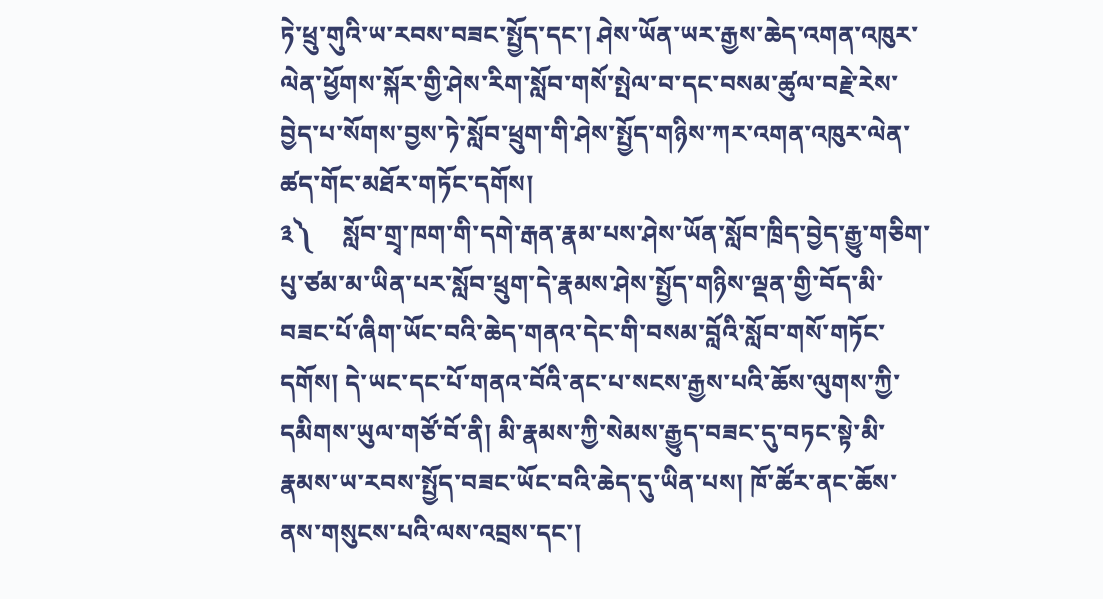ཏེ་ཕྲུ་གུའི་ཡ་རབས་བཟང་སྤྱོད་དང་། ཤེས་ཡོན་ཡར་རྒྱས་ཆེད་འགན་འཁུར་ལེན་ཕྱོགས་སྐོར་གྱི་ཤེས་རིག་སློབ་གསོ་སྤེལ་བ་དང་བསམ་ཚུལ་བརྗེ་རེས་བྱེད་པ་སོགས་བྱས་ཏེ་སློབ་ཕྲུག་གི་ཤེས་སྤྱོད་གཉིས་ཀར་འགན་འཁུར་ལེན་ཚད་གོང་མཐོར་གཏོང་དགོས།
༣༽     སློབ་གྲྭ་ཁག་གི་དགེ་རྒན་རྣམ་པས་ཤེས་ཡོན་སློབ་ཁྲིད་བྱེད་རྒྱུ་གཅིག་པུ་ཙམ་མ་ཡིན་པར་སློབ་ཕྲུག་དེ་རྣམས་ཤེས་སྤྱོད་གཉིས་ལྡན་གྱི་བོད་མི་བཟང་པོ་ཞིག་ཡོང་བའི་ཆེད་གནའ་དེང་གི་བསམ་བློའི་སློབ་གསོ་གཏོང་དགོས། དེ་ཡང་དང་པོ་གནའ་བོའི་ནང་པ་སངས་རྒྱས་པའི་ཆོས་ལུགས་ཀྱི་དམིགས་ཡུལ་གཙོ་བོ་ནི། མི་རྣམས་ཀྱི་སེམས་རྒྱུད་བཟང་དུ་བཏང་སྟེ་མི་རྣམས་ཡ་རབས་སྤྱོད་བཟང་ཡོང་བའི་ཆེད་དུ་ཡིན་པས། ཁོ་ཚོར་ནང་ཆོས་ནས་གསུངས་པའི་ལས་འབྲས་དང་།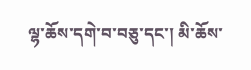ལྷ་ཆོས་དགེ་བ་བཅུ་དང་། མི་ཆོས་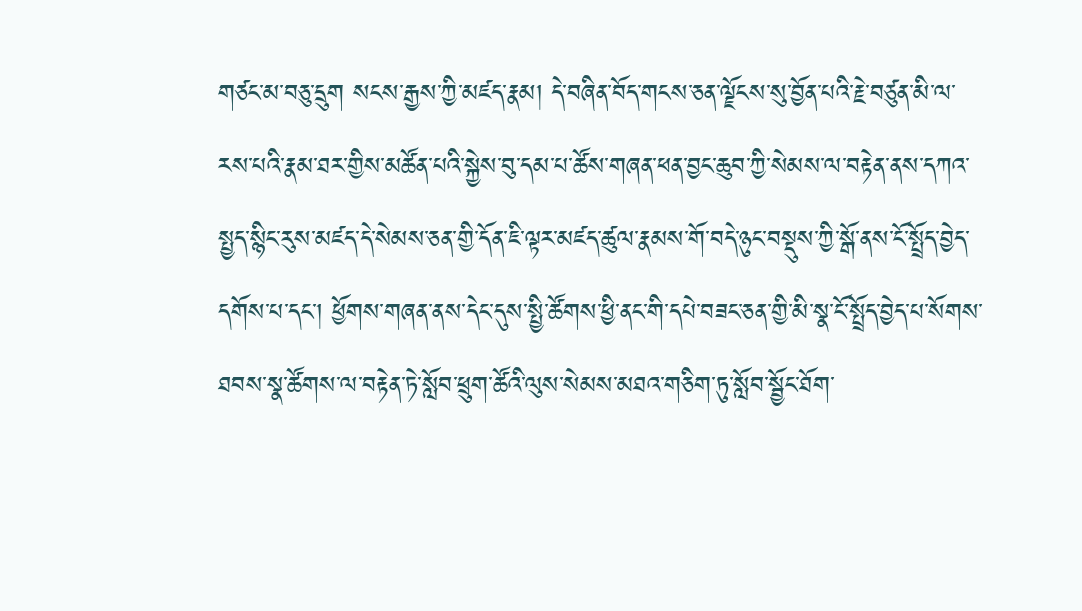གཙང་མ་བཅུ་དྲུག སངས་རྒྱས་ཀྱི་མཛད་རྣམ། དེ་བཞིན་བོད་གངས་ཅན་ལྗོངས་སུ་བྱོན་པའི་རྗེ་བཙུན་མི་ལ་རས་པའི་རྣམ་ཐར་གྱིས་མཚོན་པའི་སྐྱེས་བུ་དམ་པ་ཚོས་གཞན་ཕན་བྱང་ཆུབ་ཀྱི་སེམས་ལ་བརྟེན་ནས་དཀའ་སྤྱད་སྙིང་རུས་མཛད་དེ་སེམས་ཅན་གྱི་དོན་ཇི་ལྟར་མཛད་ཚུལ་རྣམས་གོ་བདེ་ཉུང་བསྡུས་ཀྱི་སྒོ་ནས་ངོ་སྤྲོད་བྱེད་དགོས་པ་དང་། ཕྱོགས་གཞན་ནས་དེང་དུས་སྤྱི་ཚོགས་ཕྱི་ནང་གི་དཔེ་བཟང་ཅན་གྱི་མི་སྣ་ངོ་སྤྲོད་བྱེད་པ་སོགས་ཐབས་སྣ་ཚོགས་ལ་བརྟེན་ཏེ་སློབ་ཕྲུག་ཚོའི་ལུས་སེམས་མཐའ་གཅིག་ཏུ་སློབ་སྦྱོང་ཐོག་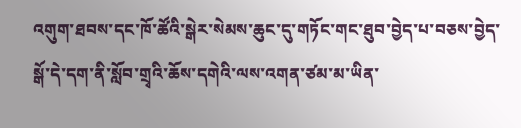འགུག་ཐབས་དང་ཁོ་ཚོའི་སྒེར་སེམས་ཆུང་དུ་གཏོང་གང་ཐུབ་བྱེད་པ་བཅས་བྱེད་སྒོ་དེ་དག་ནི་སློབ་གྲྭའི་ཆོས་དགེའི་ལས་འགན་ཙམ་མ་ཡིན་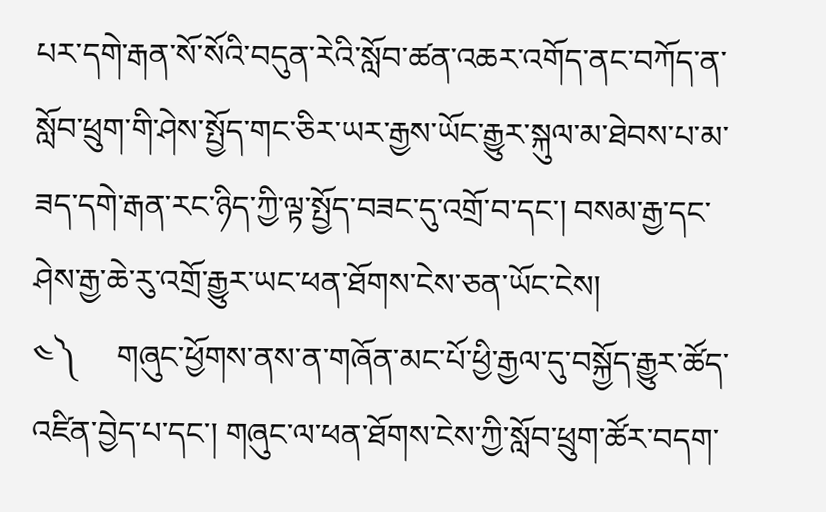པར་དགེ་རྒན་སོ་སོའི་བདུན་རེའི་སློབ་ཚན་འཆར་འགོད་ནང་བཀོད་ན་སློབ་ཕྲུག་གི་ཤེས་སྤྱོད་གང་ཅིར་ཡར་རྒྱས་ཡོང་རྒྱུར་སྐུལ་མ་ཐེབས་པ་མ་ཟད་དགེ་རྒན་རང་ཉིད་ཀྱི་ལྟ་སྤྱོད་བཟང་དུ་འགྲོ་བ་དང་། བསམ་རྒྱ་དང་ཤེས་རྒྱ་ཆེ་རུ་འགྲོ་རྒྱུར་ཡང་ཕན་ཐོགས་ངེས་ཅན་ཡོང་ངེས།
༤༽     གཞུང་ཕྱོགས་ནས་ན་གཞོན་མང་པོ་ཕྱི་རྒྱལ་དུ་བསྐྱོད་རྒྱུར་ཚོད་འཛིན་བྱེད་པ་དང་། གཞུང་ལ་ཕན་ཐོགས་ངེས་ཀྱི་སློབ་ཕྲུག་ཚོར་བདག་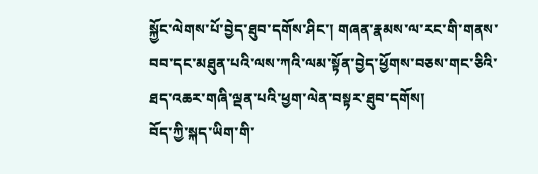སྐྱོང་ལེགས་པོ་བྱེད་ཐུབ་དགོས་ཤིང་། གཞན་རྣམས་ལ་རང་གི་གནས་བབ་དང་མཐུན་པའི་ལས་ཀའི་ལམ་སྟོན་བྱེད་ཕྱོགས་བཅས་གང་ཅིའི་ཐད་འཆར་གཞི་ལྡན་པའི་ཕྱག་ལེན་བསྟར་ཐུབ་དགོས།
བོད་ཀྱི་སྐད་ཡིག་གི་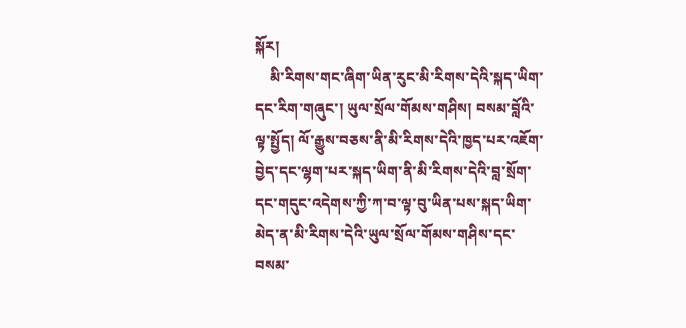སྐོར།
    མི་རིགས་གང་ཞིག་ཡིན་རུང་མི་རིགས་དེའི་སྐད་ཡིག་དང་རིག་གཞུང་། ཡུལ་སྲོལ་གོམས་གཤིས། བསམ་བློའི་ལྟ་སྤྱོད། ལོ་རྒྱུས་བཅས་ནི་མི་རིགས་དེའི་ཁྱད་པར་འཇོག་བྱེད་དང་ལྷག་པར་སྐད་ཡིག་ནི་མི་རིགས་དེའི་བླ་སྲོག་དང་གདུང་འདེགས་ཀྱི་ཀ་བ་ལྟ་བུ་ཡིན་པས་སྐད་ཡིག་མེད་ན་མི་རིགས་དེའི་ཡུལ་སྲོལ་གོམས་གཤིས་དང་བསམ་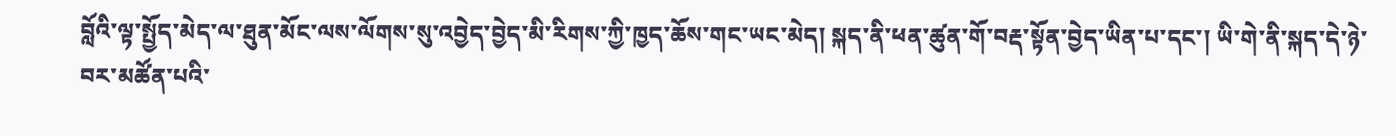བློའི་ལྟ་སྤྱོད་མེད་ལ་ཐུན་མོང་ལས་ལོགས་སུ་འབྱེད་བྱེད་མི་རིགས་ཀྱི་ཁྱད་ཆོས་གང་ཡང་མེད། སྐད་ནི་ཕན་ཚུན་གོ་བརྡ་སྟོན་བྱེད་ཡིན་པ་དང་། ཡི་གེ་ནི་སྐད་དེ་ཉེ་བར་མཚོན་པའི་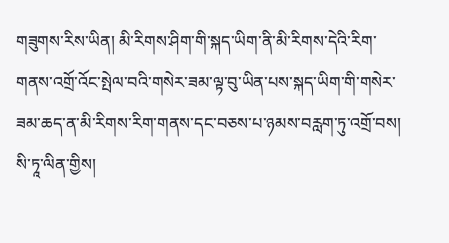གཟུགས་རིས་ཡིན། མི་རིགས་ཤིག་གི་སྐད་ཡིག་ནི་མི་རིགས་དེའི་རིག་གནས་འགྲོ་འོང་སྤེལ་བའི་གསེར་ཟམ་ལྟ་བུ་ཡིན་པས་སྐད་ཡིག་གི་གསེར་ཟམ་ཆད་ན་མི་རིགས་རིག་གནས་དང་བཅས་པ་ཉམས་བརླག་ཏུ་འགྲོ་བས། སི་ཏཱ་ལིན་གྱིས།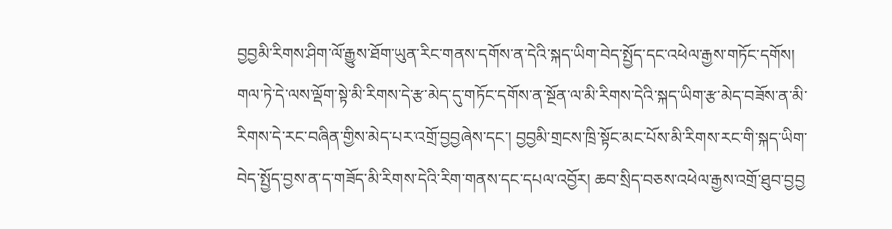བྱབྱམི་རིགས་ཤིག་ལོ་རྒྱུས་ཐོག་ཡུན་རིང་གནས་དགོས་ན་དེའི་སྐད་ཡིག་བེད་སྤྱོད་དང་འཕེལ་རྒྱས་གཏོང་དགོས། གལ་ཏེ་དེ་ལས་ལྡོག་སྟེ་མི་རིགས་དེ་རྩ་མེད་དུ་གཏོང་དགོས་ན་སྔོན་ལ་མི་རིགས་དེའི་སྐད་ཡིག་རྩ་མེད་བཟོས་ན་མི་རིགས་དེ་རང་བཞིན་གྱིས་མེད་པར་འགྲོ་བྱབྱཞེས་དང་། བྱབྱམི་གྲངས་ཁྲི་སྟོང་མང་པོས་མི་རིགས་རང་གི་སྐད་ཡིག་བེད་སྤྱོད་བྱས་ན་ད་གཟོད་མི་རིགས་དེའི་རིག་གནས་དང་དཔལ་འབྱོར། ཆབ་སྲིད་བཅས་འཕེལ་རྒྱས་འགྲོ་ཐུབ་བྱབྱ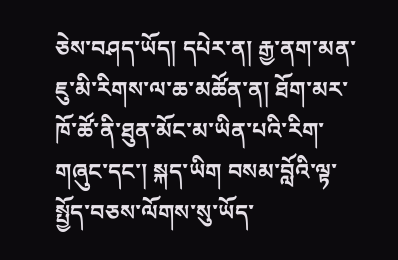ཅེས་བཤད་ཡོད། དཔེར་ན། རྒྱ་ནག་མན་ཇུ་མི་རིགས་ལ་ཆ་མཚོན་ན། ཐོག་མར་ཁོ་ཚོ་ནི་ཐུན་མོང་མ་ཡིན་པའི་རིག་གཞུང་དང་། སྐད་ཡིག བསམ་བློའི་ལྟ་སྤྱོད་བཅས་ལོགས་སུ་ཡོད་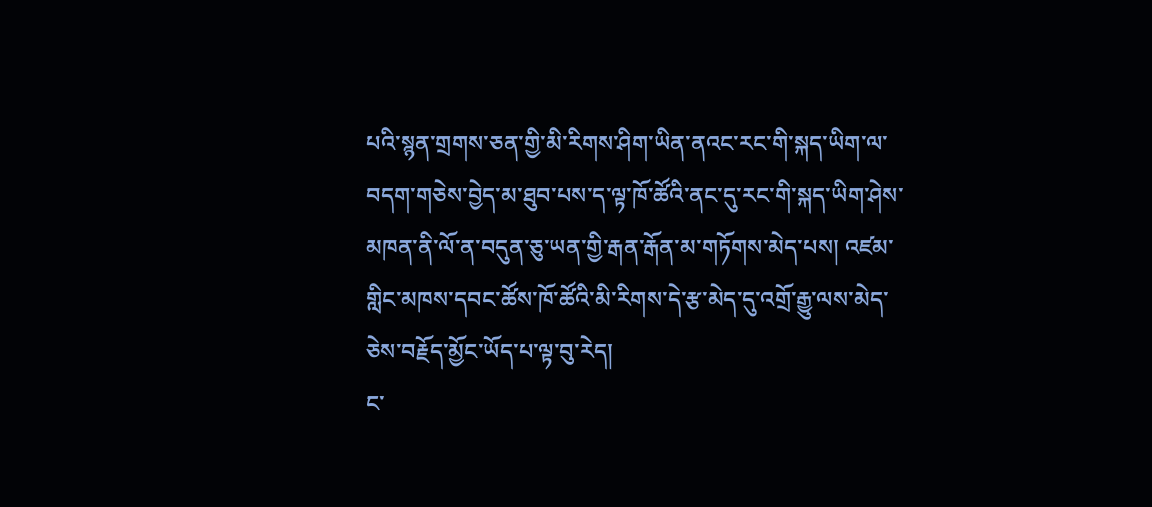པའི་སྙན་གྲགས་ཅན་གྱི་མི་རིགས་ཤིག་ཡིན་ནའང་རང་གི་སྐད་ཡིག་ལ་བདག་གཅེས་བྱེད་མ་ཐུབ་པས་ད་ལྟ་ཁོ་ཚོའི་ནང་དུ་རང་གི་སྐད་ཡིག་ཤེས་མཁན་ནི་ལོ་ན་བདུན་ཅུ་ཡན་གྱི་རྒན་རྒོན་མ་གཏོགས་མེད་པས། འཛམ་གླིང་མཁས་དབང་ཚོས་ཁོ་ཚོའི་མི་རིགས་དེ་རྩ་མེད་དུ་འགྲོ་རྒྱུ་ལས་མེད་ཅེས་བརྗོད་མྱོང་ཡོད་པ་ལྟ་བུ་རེད།
ང་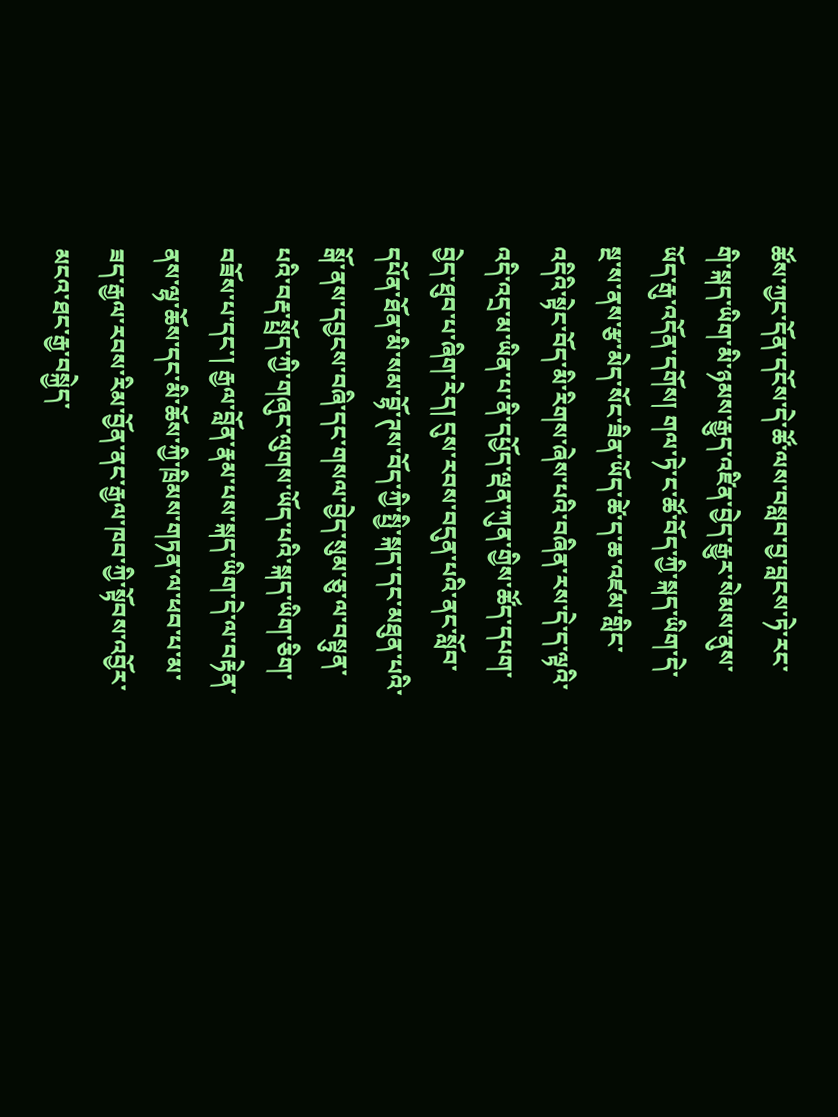ཚོས་ཀྱང་དོན་དངོས་དེ་ཚོ་ལས་བསླབ་བྱ་བླངས་ཏེ་རང་གི་སྐད་ཡིག་མི་ཉམས་རྒྱུད་འཛིན་བྱེད་རྒྱུར་སེམས་ནུས་ཡོད་རྒུ་འདོན་དགོས། གལ་ཏེ་ང་ཚོ་བོད་ཀྱི་སྐད་ཡིག་དེ་སྔ་ས་ནས་རྩ་མེད་སོང་ཟིན་ཡོད་ཚེ་ད་ཆ་འཛམ་གླིང་འདིའི་སྟེང་བོད་མི་རིགས་ཞེས་པའི་བཞིན་རས་དེ་ད་ལྟའི་འདི་འདྲ་མ་ཡིན་པ་ནི་དཔྱོད་ལྡན་ཀུན་གྱིས་ཚོད་དཔག་བྱེད་ཐུབ་པ་ཞིག་རེད། དུས་རབས་བདུན་པའི་ནང་སློབ་དཔོན་ཐོན་མི་སམ་བྷོ་ཊས་བོད་ཀྱི་སྤྱི་སྐད་དང་མཐུན་པའི་སྒོ་ནས་དབྱངས་བཞི་དང་གསལ་བྱེད་སུམ་ཅུ་ལ་བསྟུན་པའི་བརྡ་སྤྲོད་ཀྱི་གཞུང་ལུགས་ཡོད་པའི་སྐད་ཡིག་ཅིག་བཟོས་པ་དང་། རྒྱལ་བློན་རྣམ་པས་སྐད་ཡིག་དེ་ལ་བརྟེན་ནས་ལྷ་ཆོས་དང་མི་ཆོས་ཀྱི་ཁྲིམས་གཏན་ལ་ཕབ་པ་མ་ཟད་རྒྱལ་རབས་རིམ་བྱོན་ནང་རྒྱལ་ཁབ་ཀྱི་སྟོབས་འབྱོར་མངའ་ཐང་རྒྱ་བསྐྱེད་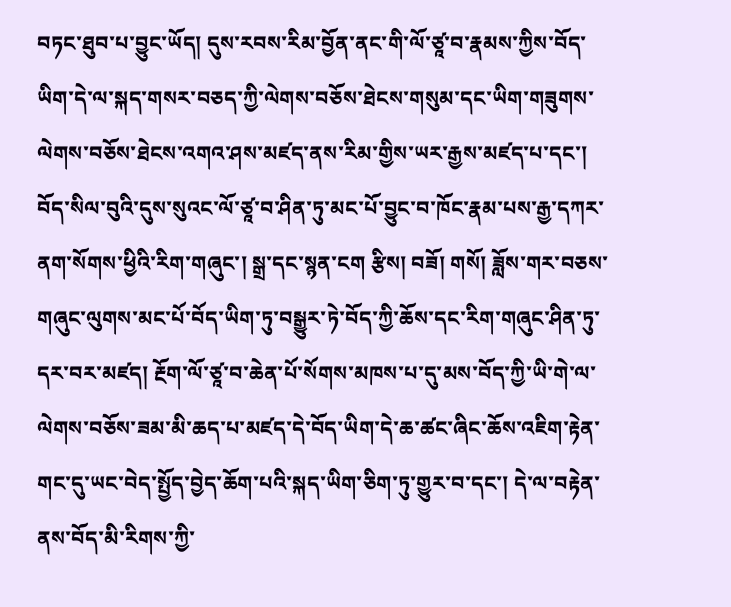བཏང་ཐུབ་པ་བྱུང་ཡོད། དུས་རབས་རིམ་བྱོན་ནང་གི་ལོ་ཙཱ་བ་རྣམས་ཀྱིས་བོད་ཡིག་དེ་ལ་སྐད་གསར་བཅད་ཀྱི་ལེགས་བཅོས་ཐེངས་གསུམ་དང་ཡིག་གཟུགས་ལེགས་བཅོས་ཐེངས་འགའ་ཤས་མཛད་ནས་རིམ་གྱིས་ཡར་རྒྱས་མཛད་པ་དང་། བོད་སིལ་བུའི་དུས་སུའང་ལོ་ཙཱ་བ་ཤིན་ཏུ་མང་པོ་བྱུང་བ་ཁོང་རྣམ་པས་རྒྱ་དཀར་ནག་སོགས་ཕྱིའི་རིག་གཞུང་། སྒྲ་དང་སྙན་ངག རྩིས། བཟོ། གསོ། ཟློས་གར་བཅས་གཞུང་ལུགས་མང་པོ་བོད་ཡིག་ཏུ་བསྒྱུར་ཏེ་བོད་ཀྱི་ཆོས་དང་རིག་གཞུང་ཤིན་ཏུ་དར་བར་མཛད། རྔོག་ལོ་ཙཱ་བ་ཆེན་པོ་སོགས་མཁས་པ་དུ་མས་བོད་ཀྱི་ཡི་གེ་ལ་ལེགས་བཅོས་ཟམ་མི་ཆད་པ་མཛད་དེ་བོད་ཡིག་དེ་ཆ་ཚང་ཞིང་ཆོས་འཇིག་རྟེན་གང་དུ་ཡང་བེད་སྤྱོད་བྱེད་ཆོག་པའི་སྐད་ཡིག་ཅིག་ཏུ་གྱུར་བ་དང་། དེ་ལ་བརྟེན་ནས་བོད་མི་རིགས་ཀྱི་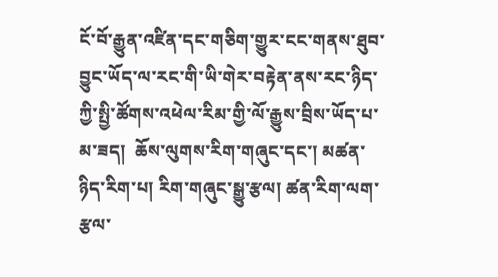ངོ་བོ་རྒྱུན་འཛིན་དང་གཅིག་གྱུར་ངང་གནས་ཐུབ་བྱུང་ཡོད་ལ་རང་གི་ཡི་གེར་བརྟེན་ནས་རང་ཉིད་ཀྱི་སྤྱི་ཚོགས་འཕེལ་རིམ་གྱི་ལོ་རྒྱུས་བྲིས་ཡོད་པ་མ་ཟད།  ཆོས་ལུགས་རིག་གཞུང་དང་། མཚན་ཉིད་རིག་པ། རིག་གཞུང་སྒྱུ་རྩལ། ཚན་རིག་ལག་རྩལ་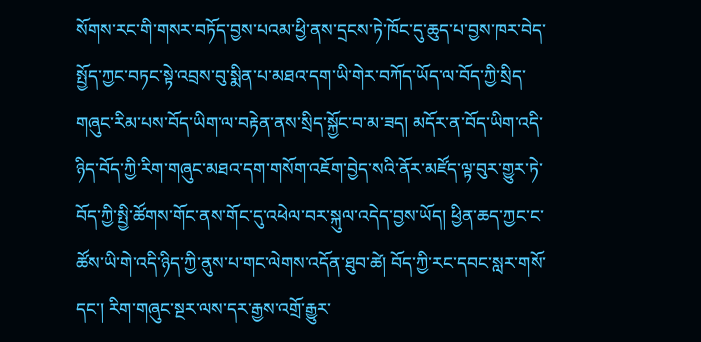སོགས་རང་གི་གསར་བཏོད་བྱས་པའམ་ཕྱི་ནས་དྲངས་ཏེ་ཁོང་དུ་ཆུད་པ་བྱས་ཁར་བེད་སྤྱོད་ཀྱང་བཏང་སྟེ་འབྲས་བུ་སྨིན་པ་མཐའ་དག་ཡི་གེར་བཀོད་ཡོད་ལ་བོད་ཀྱི་སྲིད་གཞུང་རིམ་པས་བོད་ཡིག་ལ་བརྟེན་ནས་སྲིད་སྐྱོང་བ་མ་ཟད། མདོར་ན་བོད་ཡིག་འདི་ཉིད་བོད་ཀྱི་རིག་གཞུང་མཐའ་དག་གསོག་འཇོག་བྱེད་སའི་ནོར་མཛོད་ལྟ་བུར་གྱུར་ཏེ་བོད་ཀྱི་སྤྱི་ཚོགས་གོང་ནས་གོང་དུ་འཕེལ་བར་སྐུལ་འདེད་བྱས་ཡོད། ཕྱིན་ཆད་ཀྱང་ང་ཚོས་ཡི་གེ་འདི་ཉིད་ཀྱི་ནུས་པ་གང་ལེགས་འདོན་ཐུབ་ཚེ། བོད་ཀྱི་རང་དབང་སླར་གསོ་དང་། རིག་གཞུང་སྔར་ལས་དར་རྒྱས་འགྲོ་རྒྱུར་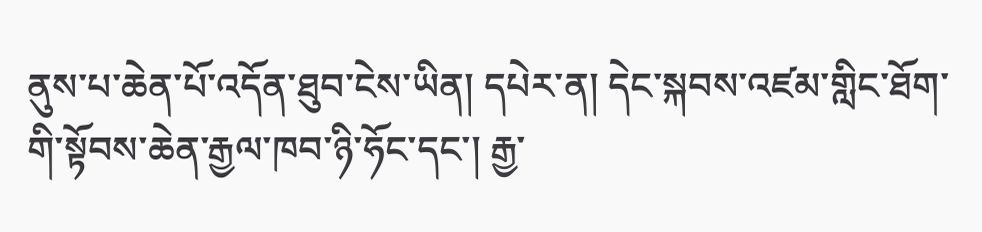ནུས་པ་ཆེན་པོ་འདོན་ཐུབ་ངེས་ཡིན། དཔེར་ན། དེང་སྐབས་འཛམ་གླིང་ཐོག་གི་སྟོབས་ཆེན་རྒྱལ་ཁབ་ཉི་ཧོང་དང་། རྒྱ་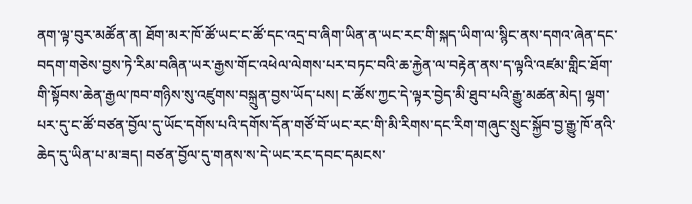ནག་ལྟ་བུར་མཚོན་ན། ཐོག་མར་ཁོ་ཚོ་ཡང་ང་ཚོ་དང་འདྲ་བ་ཞིག་ཡིན་ན་ཡང་རང་གི་སྐད་ཡིག་ལ་སྙིང་ནས་དགའ་ཞེན་དང་བདག་གཅེས་བྱས་ཏེ་རིམ་བཞིན་ཡར་རྒྱས་གོང་འཕེལ་ལེགས་པར་བཏང་བའི་ཆ་རྐྱེན་ལ་བརྟེན་ནས་ད་ལྟའི་འཛམ་གླིང་ཐོག་གི་སྟོབས་ཆེན་རྒྱལ་ཁབ་གཉིས་སུ་འཛུགས་བསྐྲུན་བྱས་ཡོད་པས། ང་ཚོས་ཀྱང་དེ་ལྟར་བྱེད་མི་ཐུབ་པའི་རྒྱུ་མཚན་མེད། ལྷག་པར་དུ་ང་ཚོ་བཙན་བྱོལ་དུ་ཡོང་དགོས་པའི་དགོས་དོན་གཙོ་བོ་ཡང་རང་གི་མི་རིགས་དང་རིག་གཞུང་སྲུང་སྐྱོབ་བྱ་རྒྱུ་ཁོ་ནའི་ཆེད་དུ་ཡིན་པ་མ་ཟད། བཙན་བྱོལ་དུ་གནས་ས་དེ་ཡང་རང་དབང་དམངས་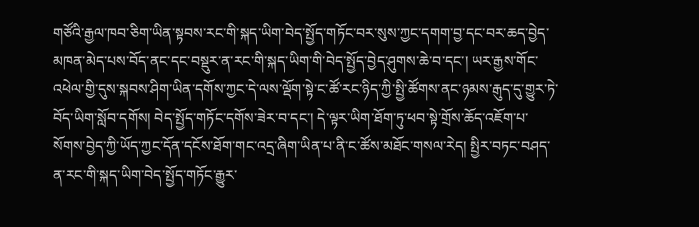གཙོའི་རྒྱལ་ཁབ་ཅིག་ཡིན་སྟབས་རང་གི་སྐད་ཡིག་བེད་སྤྱོད་གཏོང་བར་སུས་ཀྱང་དགག་བྱ་དང་བར་ཆད་བྱེད་མཁན་མེད་པས་བོད་ནང་དང་བསྡུར་ན་རང་གི་སྐད་ཡིག་གི་བེད་སྤྱོད་བྱེད་ཤུགས་ཆེ་བ་དང་། ཡར་རྒྱས་གོང་འཕེལ་གྱི་དུས་སྐབས་ཤིག་ཡིན་དགོས་ཀྱང་དེ་ལས་ལྡོག་སྟེ་ང་ཚོ་རང་ཉིད་ཀྱི་སྤྱི་ཚོགས་ནང་ཉམས་རྒུད་དུ་གྱུར་ཏེ་བོད་ཡིག་སློབ་དགོས། བེད་སྤྱོད་གཏོང་དགོས་ཟེར་བ་དང་། དེ་ལྟར་ཡིག་ཐོག་ཏུ་ཕབ་སྟེ་གྲོས་ཆོད་འཇོག་པ་སོགས་བྱེད་ཀྱི་ཡོད་ཀྱང་དོན་དངོས་ཐོག་གང་འདྲ་ཞིག་ཡིན་པ་ནི་ང་ཚོས་མཐོང་གསལ་རེད། སྤྱིར་བཏང་བཤད་ན་རང་གི་སྐད་ཡིག་བེད་སྤྱོད་གཏོང་རྒྱུར་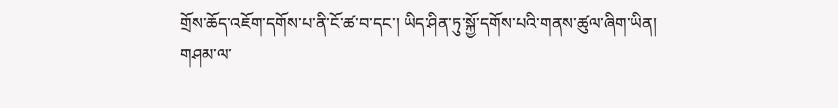གྲོས་ཆོད་འཇོག་དགོས་པ་ནི་ངོ་ཚ་བ་དང་། ཡིད་ཤིན་ཏུ་སྐྱོ་དགོས་པའི་གནས་ཚུལ་ཞིག་ཡིན།
གཤམ་ལ་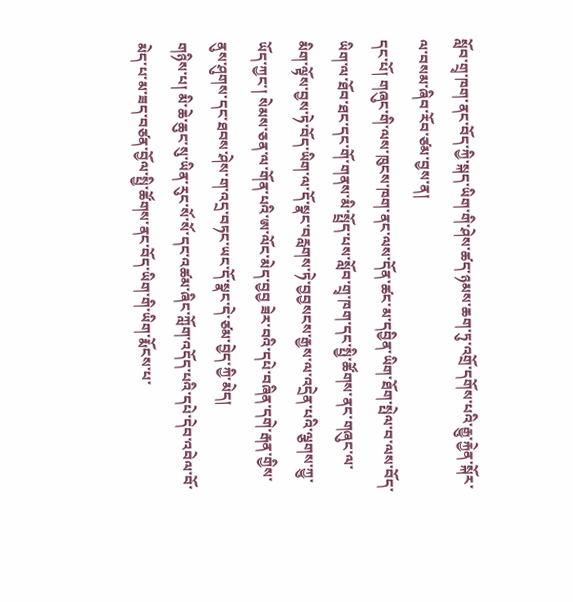སློབ་གྲྭ་ཁག་ནང་བོད་ཀྱི་སྐད་ཡིག་གི་ཤེས་ཚད་ཉམས་ཆག་ཏུ་འགྲོ་དགོས་པའི་རྒྱུ་རྐྱེན་སྐོར་ལ་བསམ་ཞིབ་རོབ་ཙམ་བྱས་ན།
དང་པོ། གཞུང་གི་ལས་ཁུངས་ཁག་ནང་ལས་དོན་ཚང་མ་དབྱིན་ཡིག་ཐོག་སྤེལ་བ་ལས་བོད་ཡིག་ལ་ཐོབ་ཐང་དང་གོ་གནས་མི་སྤྲོད་པས་སློབ་གྲྭ་ཁག་དང་སྤྱི་ཚོགས་ནང་གཞུང་ལ་མིག་ལྟོས་བྱས་ཏེ་བོད་ཡིག་ལ་དོ་སྣང་བརླགས་ཏེ་བྱབྱསངས་རྒྱས་ལ་འདྲེན་པའི་ལྕགས་ཀྱུ་ཡོད་ཀྱང་། སེམས་ཅན་ལ་གོན་པའི་ཨ་ལོང་མེད་བྱབྱ ཟེར་བའི་དཔེ་བཞིན་དགེ་རྒན་གྱིས་ནུས་ཤུགས་དང་ཐབས་ཤེས་ག་འདྲ་བཏང་ཡང་དོ་སྣང་དེ་ཙམ་བྱེད་ཀྱི་མེད།
གཉིས་པ། མི་ཆེ་ཆུང་སུ་ཡིན་རུང་སོ་སོ་དང་འཚམ་ཞིང་ཀློག་འདོད་པའི་དཔེ་དེབ་འབེལ་བོ་མེད་པ་མ་ཟད་བཙན་བྱོལ་སྤྱི་ཚོགས་ནང་བོད་ཡིག་གི་ཡིག་རྨོངས་པ་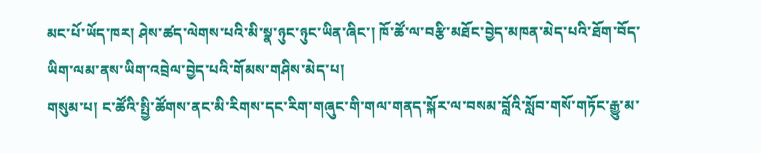མང་པོ་ཡོད་ཁར། ཤེས་ཚད་ལེགས་པའི་མི་སྣ་ཉུང་ཉུང་ཡིན་ཞིང་། ཁོ་ཚོ་ལ་བརྩི་མཐོང་བྱེད་མཁན་མེད་པའི་ཐོག་བོད་ཡིག་ལམ་ནས་ཡིག་འབྲེལ་བྱེད་པའི་གོམས་གཤིས་མེད་པ།
གསུམ་པ། ང་ཚོའི་སྤྱི་ཚོགས་ནང་མི་རིགས་དང་རིག་གཞུང་གི་གལ་གནད་སྐོར་ལ་བསམ་བློའི་སློབ་གསོ་གཏོང་རྒྱུ་མ་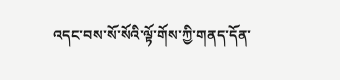འདང་བས་སོ་སོའི་ལྟོ་གོས་ཀྱི་གནད་དོན་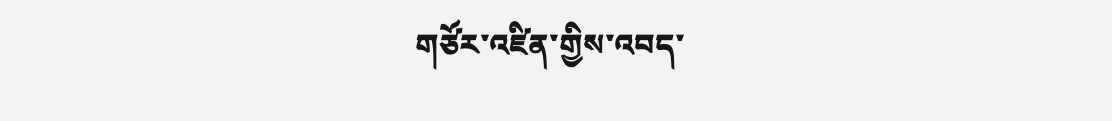གཙོར་འཛིན་གྱིས་འབད་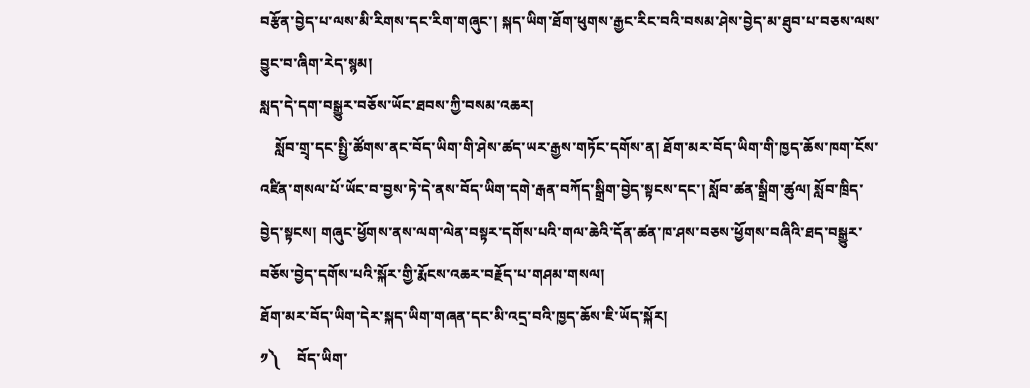བརྩོན་བྱེད་པ་ལས་མི་རིགས་དང་རིག་གཞུང་། སྐད་ཡིག་ཐོག་ཕུགས་རྒྱང་རིང་བའི་བསམ་ཤེས་བྱེད་མ་ཐུབ་པ་བཅས་ལས་བྱུང་བ་ཞིག་རེད་སྙམ།
སླད་དེ་དག་བསྒྱུར་བཅོས་ཡོང་ཐབས་ཀྱི་བསམ་འཆར།
    སློབ་གྲྭ་དང་སྤྱི་ཚོགས་ནང་བོད་ཡིག་གི་ཤེས་ཚད་ཡར་རྒྱས་གཏོང་དགོས་ན། ཐོག་མར་བོད་ཡིག་གི་ཁྱད་ཆོས་ཁག་ངོས་འཛིན་གསལ་པོ་ཡོང་བ་བྱས་ཏེ་དེ་ནས་བོད་ཡིག་དགེ་རྒན་བཀོད་སྒྲིག་བྱེད་སྟངས་དང་། སློབ་ཚན་སྒྲིག་ཚུལ། སློབ་ཁྲིད་བྱེད་སྟངས། གཞུང་ཕྱོགས་ནས་ལག་ལེན་བསྟར་དགོས་པའི་གལ་ཆེའི་དོན་ཚན་ཁ་ཤས་བཅས་ཕྱོགས་བཞིའི་ཐད་བསྒྱུར་བཅོས་བྱེད་དགོས་པའི་སྐོར་གྱི་རྨོངས་འཆར་བརྗོད་པ་གཤམ་གསལ།
ཐོག་མར་བོད་ཡིག་དེར་སྐད་ཡིག་གཞན་དང་མི་འདྲ་བའི་ཁྱད་ཆོས་ཇི་ཡོད་སྐོར།
༡༽     བོད་ཡིག་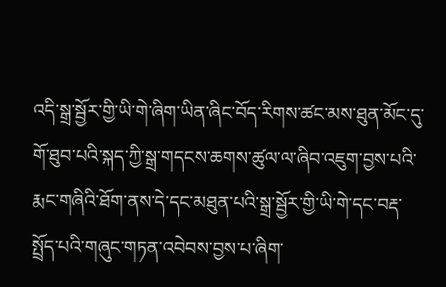འདི་སྒྲ་སྦྱོར་གྱི་ཡི་གེ་ཞིག་ཡིན་ཞིང་བོད་རིགས་ཚང་མས་ཐུན་མོང་དུ་གོ་ཐུབ་པའི་སྐད་ཀྱི་སྒྲ་གདངས་ཆགས་ཚུལ་ལ་ཞིབ་འཇུག་བྱས་པའི་རྨང་གཞིའི་ཐོག་ནས་དེ་དང་མཐུན་པའི་སྒྲ་སྦྱོར་གྱི་ཡི་གེ་དང་བརྡ་སྤྲོད་པའི་གཞུང་གཏན་འབེབས་བྱས་པ་ཞིག་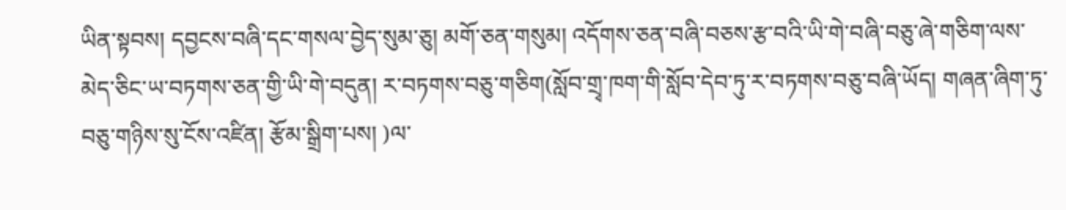ཡིན་སྟབས། དབྱངས་བཞི་དང་གསལ་བྱེད་སུམ་ཅུ། མགོ་ཅན་གསུམ། འདོགས་ཅན་བཞི་བཅས་རྩ་བའི་ཡི་གེ་བཞི་བཅུ་ཞེ་གཅིག་ལས་མེད་ཅིང་ཡ་བཏགས་ཅན་གྱི་ཡི་གེ་བདུན། ར་བཏགས་བཅུ་གཅིག(སློབ་གྲྭ་ཁག་གི་སློབ་དེབ་ཏུ་ར་བཏགས་བཅུ་བཞི་ཡོད། གཞན་ཞིག་ཏུ་བཅུ་གཉིས་སུ་ངོས་འཛིན། རྩོམ་སྒྲིག་པས། )ལ་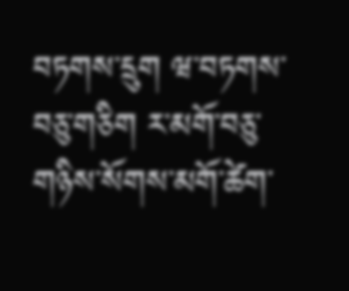བཏགས་དྲུག ཝ་བཏགས་བཅུ་གཅིག ར་མགོ་བཅུ་གཉིས་སོགས་མགོ་ཚེག་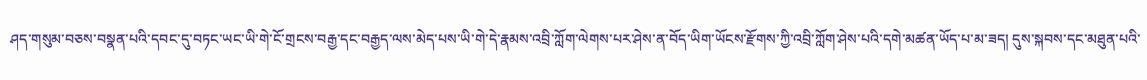ཤད་གསུམ་བཅས་བསྣན་པའི་དབང་དུ་བཏང་ཡང་ཡི་གེ་ངོ་གྲངས་བརྒྱ་དང་བརྒྱད་ལས་མེད་པས་ཡི་གེ་དེ་རྣམས་འབྲི་ཀློག་ལེགས་པར་ཤེས་ན་བོད་ཡིག་ཡོངས་རྫོགས་ཀྱི་འབྲི་ཀློག་ཤེས་པའི་དགེ་མཚན་ཡོད་པ་མ་ཟད། དུས་སྐབས་དང་མཐུན་པའི་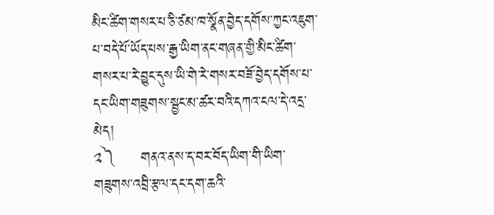མིང་ཚིག་གསར་པ་ཅི་ཙམ་ཁ་སྣོན་བྱེད་དགོས་ཀྱང་འཇུག་པ་བདེ་པོ་ཡོད་པས་རྒྱ་ཡིག་ནང་གཞན་གྱི་མིང་ཚིག་གསར་པ་རེ་བྱུང་དུས་ཡི་གེ་རེ་གསར་བཟོ་བྱེད་དགོས་པ་དང་ཡིག་གཟུགས་སྦྱང་མ་ཚར་བའི་དཀའ་ངལ་དེ་འདྲ་མེད།
༢༽     གནའ་ནས་ད་བར་བོད་ཡིག་གི་ཡིག་གཟུགས་འབྲི་རྩལ་དང་དག་ཆའི་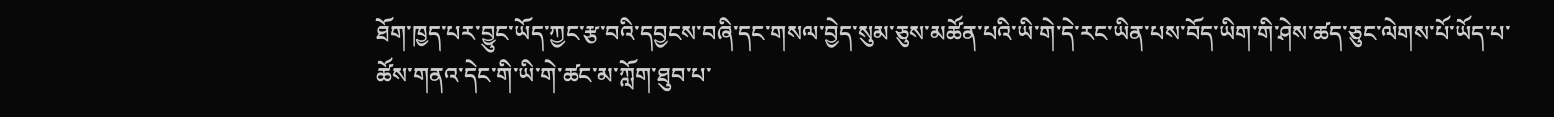ཐོག་ཁྱད་པར་བྱུང་ཡོད་ཀྱང་རྩ་བའི་དབྱངས་བཞི་དང་གསལ་བྱེད་སུམ་ཅུས་མཚོན་པའི་ཡི་གེ་དེ་རང་ཡིན་པས་བོད་ཡིག་གི་ཤེས་ཚད་ཅུང་ལེགས་པོ་ཡོད་པ་ཚོས་གནའ་དེང་གི་ཡི་གེ་ཚང་མ་ཀློག་ཐུབ་པ་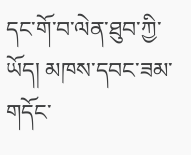དང་གོ་བ་ལེན་ཐུབ་ཀྱི་ཡོད། མཁས་དབང་ཟམ་གདོང་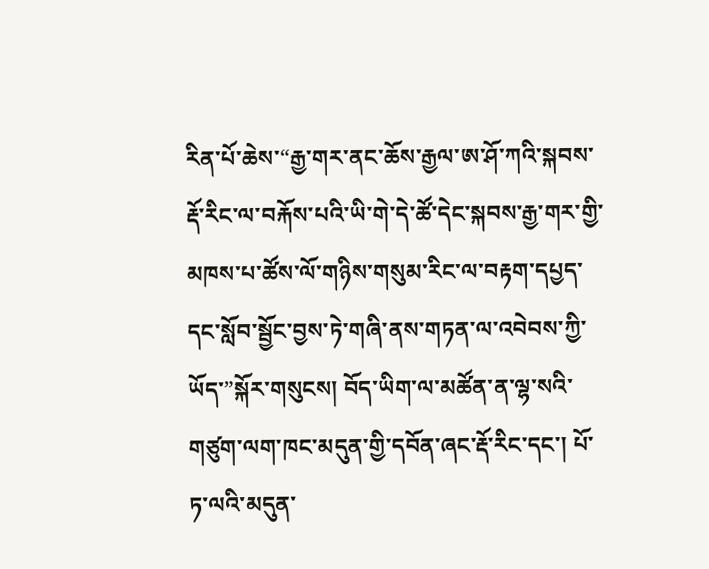རིན་པོ་ཆེས་“རྒྱ་གར་ནང་ཆོས་རྒྱལ་ཨ་ཤོ་ཀའི་སྐབས་རྡོ་རིང་ལ་བརྐོས་པའི་ཡི་གེ་དེ་ཚོ་དེང་སྐབས་རྒྱ་གར་གྱི་མཁས་པ་ཚོས་ལོ་གཉིས་གསུམ་རིང་ལ་བརྟག་དཔྱད་དང་སློབ་སྦྱོང་བྱས་ཏེ་གཞི་ནས་གཏན་ལ་འབེབས་ཀྱི་ཡོད་”སྐོར་གསུངས། བོད་ཡིག་ལ་མཚོན་ན་ལྷ་སའི་གཙུག་ལག་ཁང་མདུན་གྱི་དབོན་ཞང་རྡོ་རིང་དང་། པོ་ཏ་ལའི་མདུན་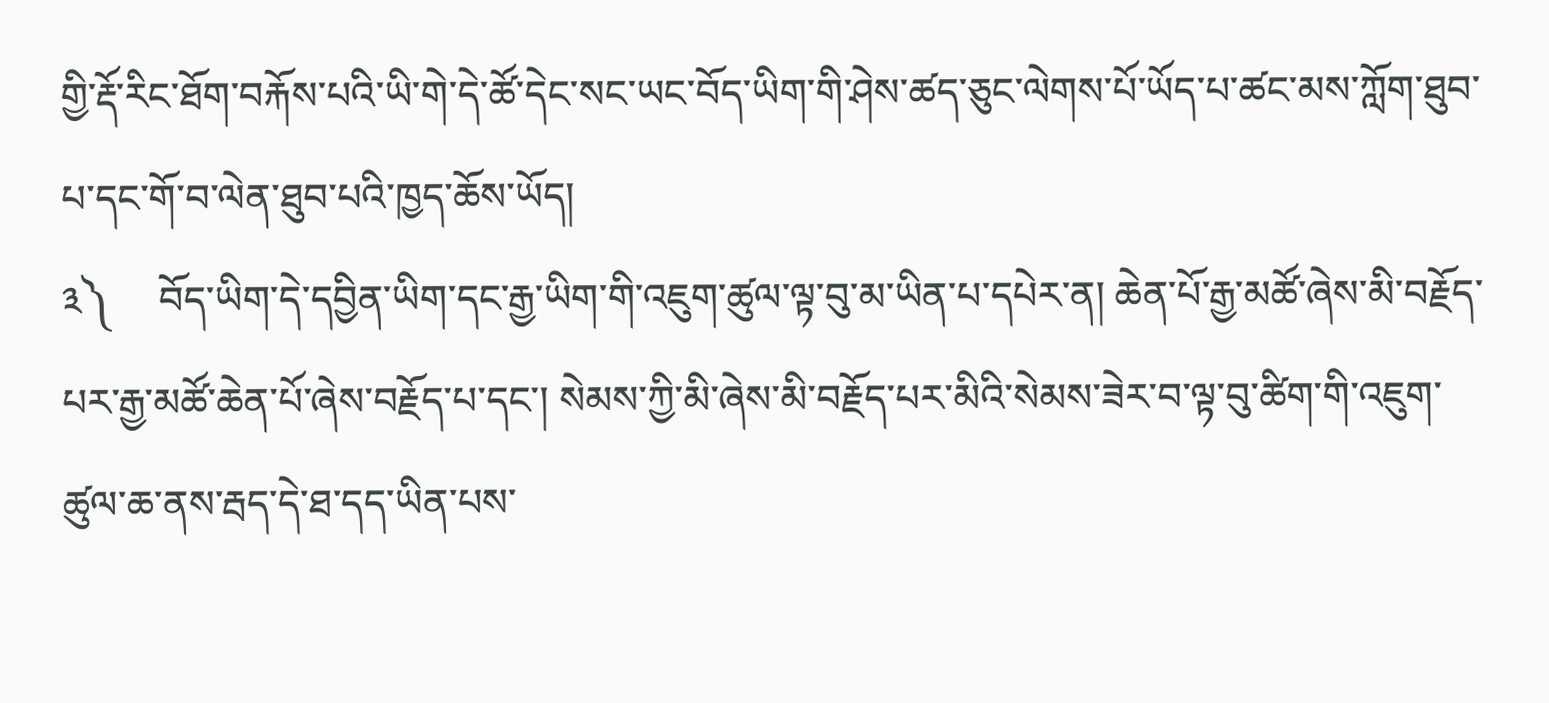གྱི་རྡོ་རིང་ཐོག་བརྐོས་པའི་ཡི་གེ་དེ་ཚོ་དེང་སང་ཡང་བོད་ཡིག་གི་ཤེས་ཚད་ཅུང་ལེགས་པོ་ཡོད་པ་ཚང་མས་ཀློག་ཐུབ་པ་དང་གོ་བ་ལེན་ཐུབ་པའི་ཁྱད་ཆོས་ཡོད།
༣༽     བོད་ཡིག་དེ་དབྱིན་ཡིག་དང་རྒྱ་ཡིག་གི་འཇུག་ཚུལ་ལྟ་བུ་མ་ཡིན་པ་དཔེར་ན། ཆེན་པོ་རྒྱ་མཚོ་ཞེས་མི་བརྗོད་པར་རྒྱ་མཚོ་ཆེན་པོ་ཞེས་བརྗོད་པ་དང་། སེམས་ཀྱི་མི་ཞེས་མི་བརྗོད་པར་མིའི་སེམས་ཟེར་བ་ལྟ་བུ་ཚིག་གི་འཇུག་ཚུལ་ཆ་ནས་རྦད་དེ་ཐ་དད་ཡིན་པས་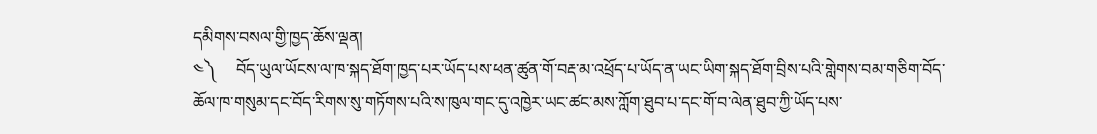དམིགས་བསལ་གྱི་ཁྱད་ཆོས་ལྡན།
༤༽     བོད་ཡུལ་ཡོངས་ལ་ཁ་སྐད་ཐོག་ཁྱད་པར་ཡོད་པས་ཕན་ཚུན་གོ་བརྡ་མ་འཕྲོད་པ་ཡོད་ན་ཡང་ཡིག་སྐད་ཐོག་བྲིས་པའི་གླེགས་བམ་གཅིག་བོད་ཆོལ་ཁ་གསུམ་དང་བོད་རིགས་སུ་གཏོགས་པའི་ས་ཁུལ་གང་དུ་འཁྱེར་ཡང་ཚང་མས་ཀློག་ཐུབ་པ་དང་གོ་བ་ལེན་ཐུབ་ཀྱི་ཡོད་པས་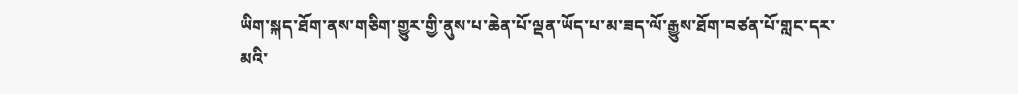ཡིག་སྐད་ཐོག་ནས་གཅིག་གྱུར་གྱི་ནུས་པ་ཆེན་པོ་ལྡན་ཡོད་པ་མ་ཟད་ལོ་རྒྱུས་ཐོག་བཙན་པོ་གླང་དར་མའི་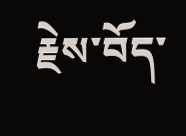རྗེས་བོད་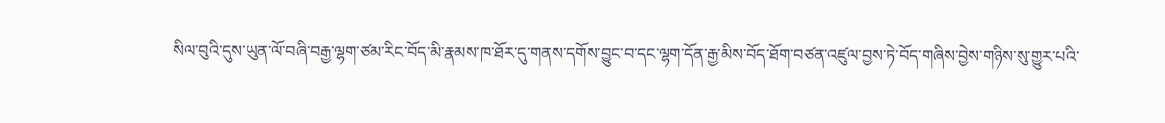སིལ་བུའི་དུས་ཡུན་ལོ་བཞི་བརྒྱ་ལྷག་ཙམ་རིང་བོད་མི་རྣམས་ཁ་ཐོར་དུ་གནས་དགོས་བྱུང་བ་དང་ལྷག་དོན་རྒྱ་མིས་བོད་ཐོག་བཙན་འཛུལ་བྱས་ཏེ་བོད་གཞིས་བྱེས་གཉིས་སུ་གྱུར་པའི་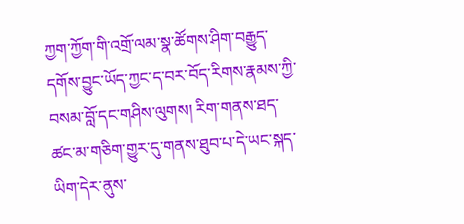ཀྱག་ཀྱོག་གི་འགྲོ་ལམ་སྣ་ཚོགས་ཤིག་བརྒྱུད་དགོས་བྱུང་ཡོད་ཀྱང་ད་བར་བོད་རིགས་རྣམས་ཀྱི་བསམ་བློ་དང་གཤིས་ལུགས། རིག་གནས་ཐད་ཚང་མ་གཅིག་གྱུར་དུ་གནས་ཐུབ་པ་དེ་ཡང་སྐད་ཡིག་དེར་ནུས་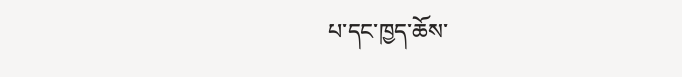པ་དང་ཁྱད་ཆོས་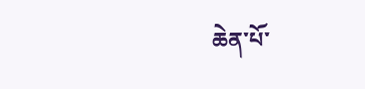ཆེན་པོ་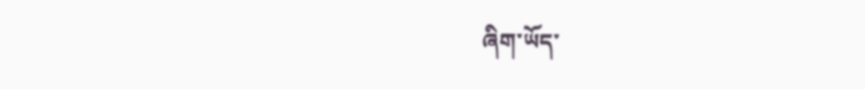ཞིག་ཡོད་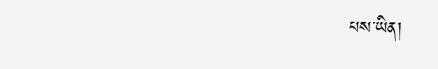པས་ཡིན།